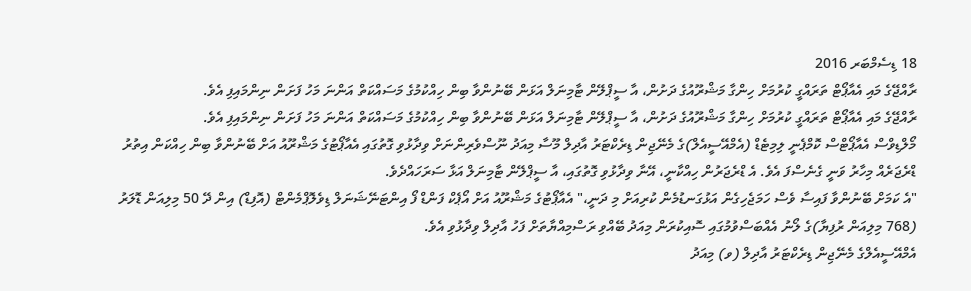18 ޑިސެމްބަރ 2016
ރާއްޖޭގެ މައި އެއާޕޯޓް ތަރައްގީ ކުރުމަށް ހިންގާ މަޝްރޫއުގެ ދަށުން، އާ ސީޕްލޭން ޓާމިނަލް އަޅަން ބޭނުންވާ ބިން ހިއްކުމުގެ މަސައްކަތް އަންނަ މަހު ފަށަން ނިންމައިފި އެވެ.
ރާއްޖޭގެ މައި އެއާޕޯޓް ތަރައްގީ ކުރުމަށް ހިންގާ މަޝްރޫއުގެ ދަށުން، އާ ސީޕްލޭން ޓާމިނަލް އަޅަން ބޭނުންވާ ބިން ހިއްކުމުގެ މަސައްކަތް އަންނަ މަހު ފަށަން ނިންމައިފި އެވެ.
މޯލްޑިވްސް އެއާޕޯޓްސް ކޮމްޕެނީ ލިމިޓެޑް (އެމްއޭސީއެލް)ގެ މެނޭޖިން ޑިރެކްޓަރު އާދިލް މޫސާ މިއަދު ނޫސްވެރިންނަށް ވިދާޅުވި ގޮތުގައި އެއާޕޯޓުގެ މަޝްރޫއު އަށް ބޭނުންވާ ބިން ހިއްކަން އިތުރު ޑްރެޖަރެއް މިހާރު ވަނީ ގެނެސްފަ އެވެ. އެ ޑްރެޖަރުން ހިއްކާނީ، އޭނާ ވިދާޅުވި ގޮތުގައި، އާ ސީޕްލޭން ޓާމިނަލް އަޅާ ސަރަހައްދެވެ.
"އެ ކަމަށް ބޭނުންވާ ފައިސާ ވެސް ހަމަޖެހިގެން އަޅުގަނޑުމެން ކުރިއަށް މި ދަނީ،" އެއާޕޯޓުގެ މަޝްރޫއު އަށް އޯޕެކް ފަންޑް ފޯ އިންޓަނޭޝަނަލް ޑިވެލޮޕްމެންޓް (އޮފިޑް) އިން ދޭ 50 މިލިއަން ޑޮލަރު (768 މިލިއަން ރުފިޔާ)ގެ ލޯނު އެއްބަސްވުމުގައި ސޮއިކުރަން މިއަދު ބޭއްވި ރަސްމިއްޔާތަށް ފަހު އާދިލް ވިދާޅުވި އެވެ.
އެމްއޭސީއެލްގެ މެނޭޖިން ޑިރެކްޓަރު އާދިލް (ވ) މިއަދު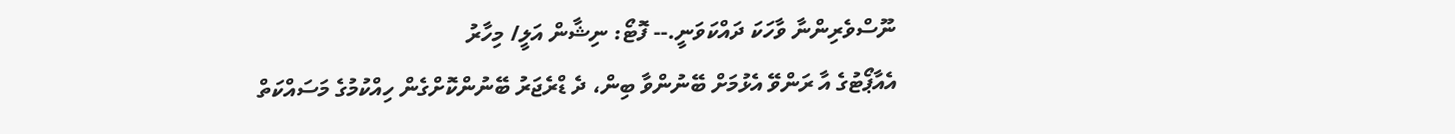ނޫސްވެރިންނާ ވާހަކަ ދައްކަވަނީ.-- ފޮޓޯ: ނިޝާން އަލީ/ މިހާރު
އެއާޕޯޓުގެ އާ ރަންވޭ އެޅުމަށް ބޭނުންވާ ބިން، ދެ ޑްރެޖަރު ބޭނުންކޮށްގެން ހިއްކުމުގެ މަސައްކަތް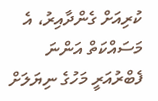ކުރިއަށް ގެންދާއިރު، އެ މަސައްކަތް އަންނަ ފެބްރުއަރީ މަހުގެ ނިޔަލަށް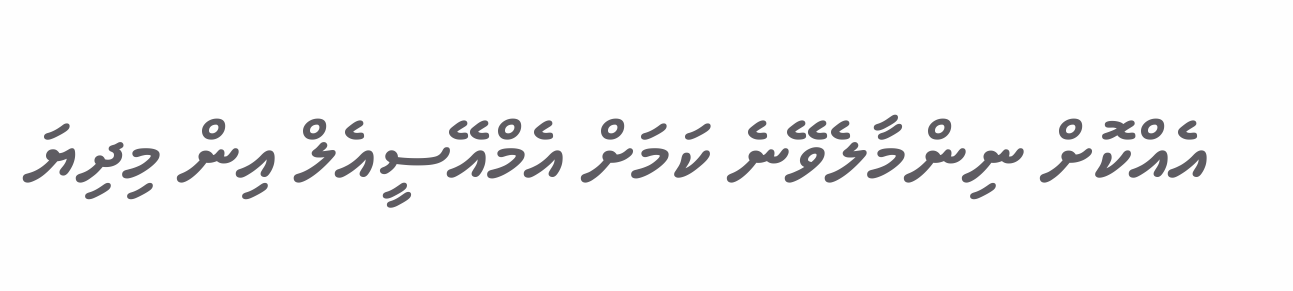އެއްކޮށް ނިންމާލެވޭނެ ކަމަށް އެމްއޭސީއެލް އިން މިދިޔަ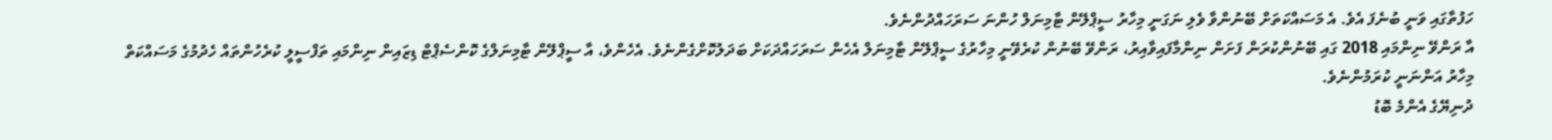ހަފުތާގައި ވަނީ ބުނެފަ އެވެ. އެ މަސައްކަތަށް ބޭނުންވާ ވެލި ނަގަނީ މިހާރު ސީޕްލޭން ޓާމިނަލް ހުންނަ ސަރަހައްދުންނެވެ.
އާ ރަންވޭ ނިންމައި 2018 ގައި ބޭނުންކުރަން ފަށަން ނިންމާފައިވާއިރު، ރަންވޭ ބޭނުން ކުރެވޭނީ މިހާރުގެ ސީޕްލޭން ޓާމިނަލް އެހެން ސަރަހައްދަކަށް ބަދަލުކޮށްގެންނެވެ. އެހެންވެ، އާ ސީޕްލޭން ޓާމިނަލްގެ ކޮންސެޕްޓް ޑިޒައިން ނިންމައި ތަފްސީލީ ކުރެހުންތައް ހެދުމުގެ މަސައްކަތް މިހާރު އަންނަނީ ކުރަމުންނެވެ.
ދުނިޔޭގެ އެންމެ ބޮޑު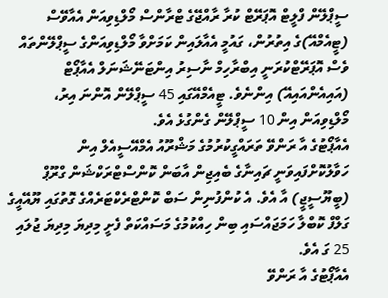ސީޕްލޭން ފްލީޓް އޮޕަރޭޓް ކުރާ ރާއްޖޭގެ ޓްރާންސް މޯލްޑިވިއަން އެއާވޭސް (ޓީއެމްއޭ)ގެ އިތުރުން، ގައުމީ އެއާލައިން ކަމަށްވާ މޯލްޑިވިއަންގެ ސީޕްލޭންތައް ވެސް އޮޕަރޭޓްކުރަނީ އިބްރާހިމް ނާސިރު އިންޓަނޭޝަނަލް އެއާޕޯޓް (އައިއެންއައިއޭ) އިންނެވެ. ޓީއެމްއޭގައި 45 ސީޕްލޭން އޮންނަ އިރު، މޯލްޑިވިއަން އިން 10 ސީޕްލޭން ގެންގުޅެ އެވެ.
އެއާޕޯޓުގެ އާ ރަންވޭ ތަރައްގީކުރުމުގެ މަޝްރޫއު އެމްއޭސީއެލް އިން ހަވާލުކޮށްފައިވަނީ ޗައިނާގެ ބެއިޖިން އާބަން ކޮންސްޓްރަކްޝަން ގްރޫޕް (ބީޔޫސީޖީ) އާ އެވެ. އެ ކުންފުނިން ސަބް ކޮންޓްރެކްޓަރެއްގެ ގޮތުގައި ޔޫއޭއީގެ ގަލްފް ކޮބްލާ ހަމަޖައްސައި ބިން ހިއްކުމުގެ މަސައްކަތް ފެށީ މިދިޔަ މިދިޔަ ޖުލައި 25 ގަ އެވެ.
އެއާޕޯޓުގެ އާ ރަންވޭ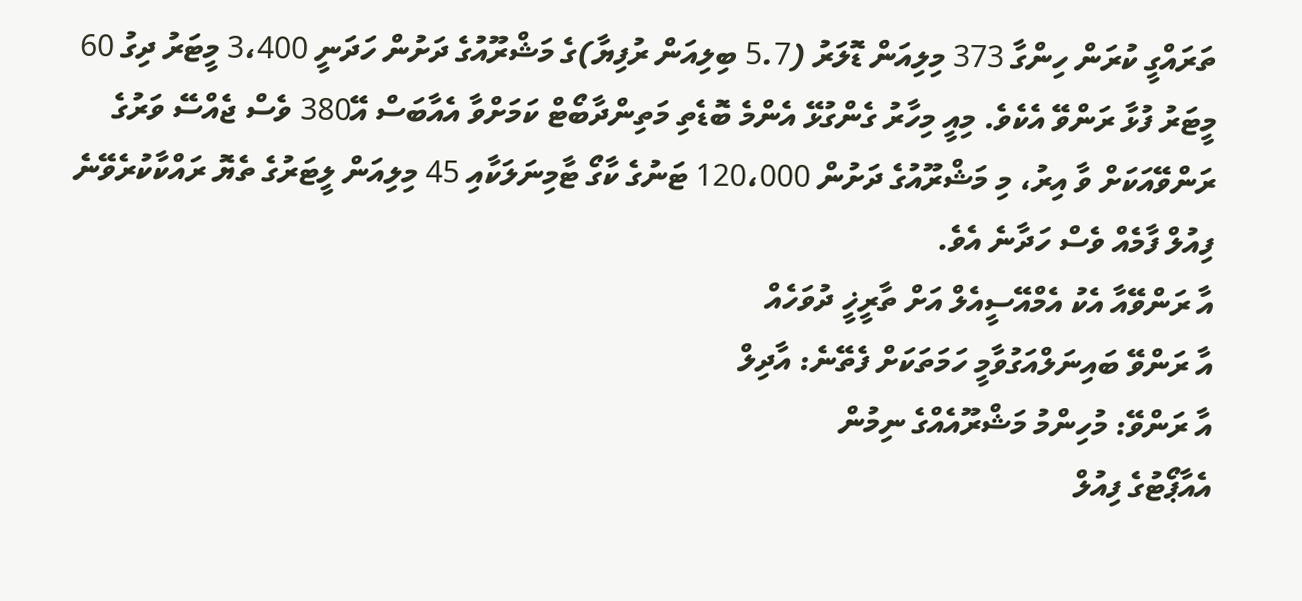ތަރައްގީ ކުރަން ހިންގާ 373 މިލިއަން ޑޮލަރު (5.7 ބިލިއަން ރުފިޔާ)ގެ މަޝްރޫއުގެ ދަށުން ހަދަނީ 3،400 މީޓަރު ދިގު 60 މީޓަރު ފުޅާ ރަންވޭ އެކެވެ. މިއީ މިހާރު ގެންގުޅޭ އެންމެ ބޮޑެތި މަތިންދާބޯޓް ކަމަށްވާ އެއާބަސް އޭ380 ވެސް ޖެއްސޭ ވަރުގެ ރަންވޭއަކަށް ވާ އިރު، މި މަޝްރޫއުގެ ދަށުން 120،000 ޓަނުގެ ކާގޯ ޓާމިނަލަކާއި 45 މިލިއަން ލީޓަރުގެ ތެޔޮ ރައްކާކުރެވޭނެ ފިއުލް ފާމެއް ވެސް ހަދާނެ އެވެ.
އާ ރަންވޭއާ އެކު އެމްއޭސީއެލް އަށް ތާރީޚީ ދުވަހެއް
އާ ރަންވޭ ބައިނަލްއަގުވާމީ ހަމަތަކަށް ފެތޭނެ: އާދިލް
އާ ރަންވޭ: މުހިންމު މަޝްރޫއެއްގެ ނިމުން
އެއާޕޯޓުގެ ފިއުލް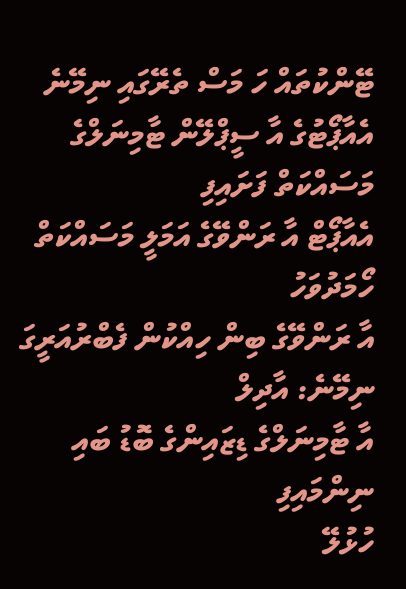ޓޭންކުތައް ހަ މަސް ތެރޭގައި ނިމޭނެ
އެއާޕޯޓުގެ އާ ސީޕްލޭން ޓާމިނަލްގެ މަސައްކަތް ފަށައިފި
އެއާޕޯޓް އާ ރަންވޭގެ އަމަލީ މަސައްކަތް ހޯމަދުވަހު
އާ ރަންވޭގެ ބިން ހިއްކުން ފެބްރުއަރީގަ ނިމޭނެ: އާދިލް
އާ ޓާމިނަލްގެ ޑިޒައިންގެ ބޮޑު ބައި ނިންމައިފި
ހުޅުލޭ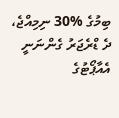ބިމުގެ %30 ނިމިއްޖެ، ދެ ޑްރެޖަރު ގެންނަނީ
އެއާޕޯޓުގެ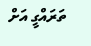ތަރައްގީ އަށް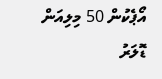އޯޕެކުން 50 މިލިއަން ޑޮލަރު